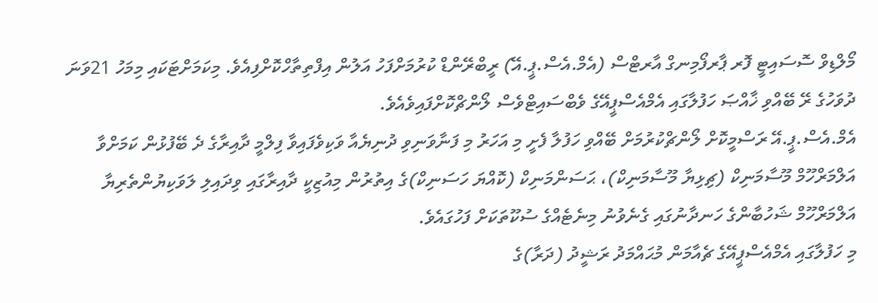މޯލްޑިވް ސޮސައިޓީ ފޮރ ޕާރފޯމިނގް އާރޓްސް (އެމް.އެސް.ޕީ.އޭ) ރީބްރޭންޑް ކުރުމަށްފަހު އަލުން އިފްތިތާހްކޮށްފިއެވެ. މިކަމަށްޓަކައި މިމަހު 21ވަނަ ދުވަހުގެ ރޭ ބޭއްވި ޚާއްޞަ ހަފުލާގައި އެމްއެސްޕީއޭގެ ވެބްސައިޓްވެސް ލޯންޗްކޮށްފައިވެއެވެ.
އެމް.އެސް.ޕީ.އޭ ރަސްމީކޮށް ލޯންޗްކުރުމަށް ބޭއްވި ހަފުލާ ފެށީ މި އަހަރު މި ފަނާވަނިވި ދުނިޔެއާ ވަކިވެފައިވާ ފިލްމީ ދާއިރާގެ ދެ ބޭފުޅުން ކަމަށްވާ އަލްމަރްހޫމް މޫސާމަނިކް (ޗިޅިޔާ މޫސާމަނިކް)، ޙަސަންމަނިކް (ކޮއްޔަ ހަސަނިކް)ގެ އިތުރުން މިއުޒިކީ ދާއިރާގައި ވިދައިލި ލަވަކިޔުންތެރިޔާ އަލްމަރްހޫމް ޝަހުބާންގެ ހަނދާނުގައި ގެނެވުނު މިނެޓެއްގެ ސުކޫތަކަށް ފަހުގައެވެ.
މި ހަފުލާގައި އެމްއެސްޕީއޭގެ ޗެއާމަން މުޙައްމަދު ރަޝީދު (ދަރާ)ގެ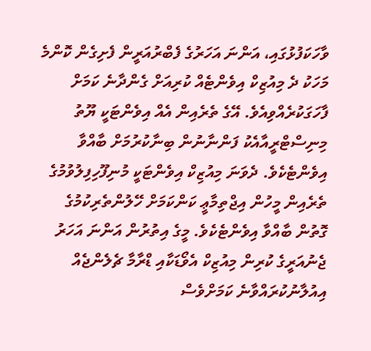ވާހަކަފުޅުގައި، އަންނަ އަހަރުގެ ފެބްރުއަރީން ފެށިގެން ކޮންމެ މަހަކު ދެ މިއުޒިކް އިވެންޓެއް ކުރިއަށް ގެންދާނެ ކަމަށް ފާހަގަކުރެއްވިއެވެ. އޭގެ ތެރެއިން އެއް އިވެންޓަކީ ޔޫތު މިނިސްޓްރީއާއެކު ފަންނާނުން ބިނާކުރުމަށް ބާއްވާ އިވެންޓެކެވެ. ދެވަނަ މިއުޒިކް އިވެންޓަކީ މުނިފޫހިފިލުވުމުގެ ތެރެއިން މީހުން އިޖްތިމާޢީ ކަންކަމަށް ހޭލުންތެރިކުމުގެ ގޮތުން ބާއްވާ އިވެންޓެކެވެ. މީގެ އިތުރުން އަންނަ އަހަރު ޖެނުއަރީގެ ކުރިން މިއުޒިކް އެވޯޑަކާއި ޑްރާމާ ޗެލެންޖެއް އިއުލާނުކުރައްވާނެ ކަމަށްވެސް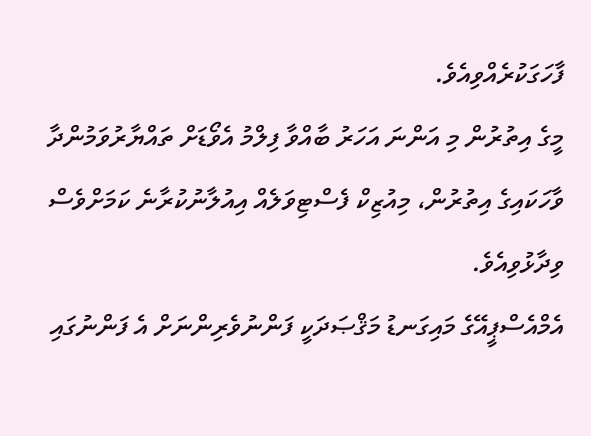ފާހަގަކުރެއްވިއެވެ.
މީގެ އިތުރުން މި އަންނަ އަހަރު ބާއްވާ ފިލްމު އެވޯޑަށް ތައްޔާރުވަމުންދާ ވާހަކައިގެ އިތުރުން، މިއުޒިކް ފެސްޓިވަލެއް އިއުލާނުކުރާނެ ކަމަށްވެސް ވިދާޅުވިއެވެ.
އެމްއެސްޕީއޭގެ މައިގަނޑު މަޤްޞަދަކީ ފަންނުވެރިންނަށް އެ ފަންނުގައި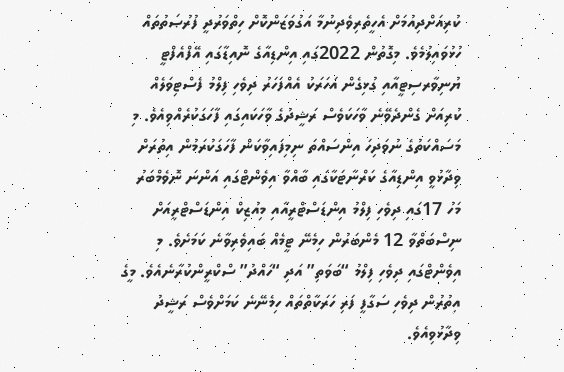ކުރިއަށްދިއުމަށް އެހީތެރިވެދިނުމާ އަގުވަޒަންކޮށް ހިތްވަރުދީ ފުރުޞަތުތައް ހުޅުވައިލުމެވެ. މިގޮތުން 2022ގައި އިންޑިއާގެ ނޮއިޑާގައި އޭފްއެފްޓީ ޔުނިވާރސިޓީއާއި ގުޅިގެން އަހަރަކު އެއްފަހަރު ދިވެހި ފިލްމު ފެސްޓިވަލެއް ކުރިއަށް ގެންދެވޭނެ ވާހަކަވެސް ރަޝީދުގެ ވާހަކައިގައި ފާހަގަކުރެއްވިއެވެ. މި މަސައްކަތުގެ ނުވަދިހަ އިންސައްތަ ނިމިފައިވާކަން ފާހަގަކުރަމުން އިތުރަށް ވިދާޅުވީ އިންޑިއާގެ ކަރްނާޓަކާގައި ބާއްވާ އިވެންޓްގައި އަންނަ ނޮވެމްބަރު މަހު 17ގައި ދިވެހި ފިލްމު އިންޑަސްޓްރީއާއި މިއުޒިކް އިންޑަސްޓްރީއަށް ނިސްބަތްވާ 12 މެންބަރުން ހިމެނޭ ޓީމެއް ބައިވެރިވާނެ ކަމަށެވެ. މި އިވެންޓްގައި ދިވެހި ފިލްމު “ބަވަތި” އަދި “ހައްދު” ސްކްރީންކުރާނެއެވެ. މީގެ އިތުރުން ދިވެހި ސަގާފީ ފަރި ހަރަކާތްތައް ހިމެނޭނެ ކަމަށްވެސް ރަޝީދު ވިދާޅުވިއެވެ.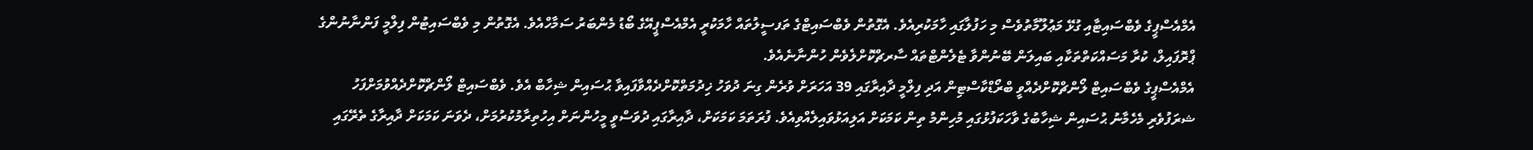އެމްއެސްޕީގެ ވެބްސައިޓާއި ގުޅޭ މަޢުލޫމާތުވެސް މި ހަފުލާގައި ހާމަކުރިއެވެ. އެގޮތުން ވެބްސައިޓްގެ ތަފސީލުތައް ހާމަކުރީ އެމްއެސްޕީއޭގެ ބޯޑު މެންބަރު ސަމާހްއެވެ. އެގޮތުން މި ވެބްސައިޓުން ފިލްމީ ފަންނާނުންގެ ޕްރޮފައިލް، ކުރާ މަސައްކަތްތަކާއި ބައިލަން ބޭނުންވާ ޓެލެންޓްތައް ސާރޗްކޮށްލެވެން ހުންނާނެއެވެ.
އެމްއެސްޕީގެ ވެބްސައިޓް ލޯންޗްކޮށްދެއްވީ ބްރޯޑްކާސްޓިން އަދި ފިލްމީ ދާއިރާގައި 39 އަހަރަށް ވުރެން ގިނަ ދުވަހު ޚިދުމަތްކޮށްދެއްވާފައިވާ ޙުސައިން ޝިހާބް އެވެ. ވެބްސައިޓް ލޯންޗްކޮށްދެއްވުމަށްފަހު ޝރަފުވެރި މެހެމާނު ޙުސައިން ޝިހާބުގެ ވާހަކަފުޅުގައި މުހިންމު ތިން ކަމަކަށް އަލިއަޅުވައިލެއްވިއެވެ. ފުރަތަމަ ކަމަކަށް، ދާއިރާގައި ދުވަސްވީ މީހުންނަށް އިހުތިރާމުކުރުމަށް، ދެވަނަ ކަމަކަށް ދާއިރާގެ ތެރޭގައި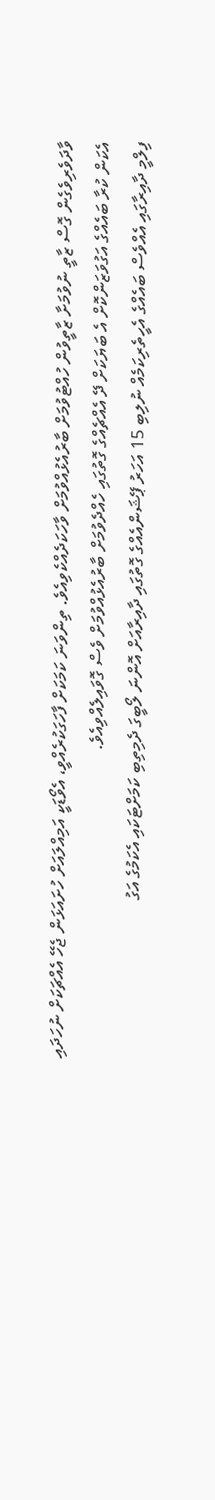ވާދަވެރިވެގެން ގޮސް ޒާތީ ނުވުމަށާ ޒާތީވުން ހުއްޓުވުމަށް ބާރުއެޅުއްވުމަށް ވާހަކަދެއްކެވިއެވެ. ތިންވަނަ ކަމަކަށް ފާހަގަކުރެއްވީ، އެވޯޑަކީ އަމިއްލައަށް ހުށައަޅަން ޖެހޭ އެއްޗަކަށް ނުހަދައި އެކަން ކުރާ ބައެއްގެ އަގުވަޒަންކޮށް އެ ބަޔަކަށް ދޭ އެއްޗެއްގެ ގޮތުގައި ހެއްދެވުމަށް ބާރުއެޅުއްވުމަށް ވެސް ގޮވައިލެއްވިއެވެ.
ފިލްމީ ދާއިރާގައި އެއްވެސް ބައެއްގެ އެހީތެރިކަމެއް ނުލިބި 15 އަހަރު ޕޭޝަންއެއްގެ ގޮތުގައި ދާއިރާއަށް އޮންނަ ލޯބީގަ ދެމިތިބި ކަމަށްޓަކައި އެކަމުގެ އަގު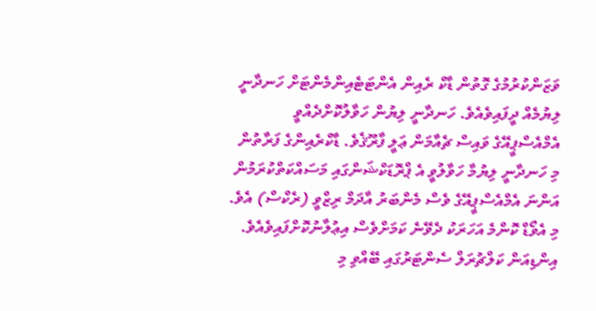ވަޒަންކުރުމުގެ ގޮތުން ޑާކް ރެއިން އެންޓަޓެއިންމެންޓަށް ހަނދާނީ ލިޔުމެއް ދީފައިވެއެވެ. ހަނދާނީ ލިޔުން ހަވާލުކޮށްދެއްވީ އެމްއެސްޕީއޭގެ ވައިސް ޗެއާމަން ޢަލީ ފާރޫޤެވެ. ޑާކްރެއިންގެ ފަރާތުން މި ހަނދާނީ ލިޔުމާ ހަވާލުވީ އެ ޕްރޮޑަކްޝަންގައި މަސައްކަތްކުރަމުން އަންނަ އެމްއެސްޕީއޭގެ ވެސް މެންބަރު އާދަމް ރިޒްވީ (ރެކްސް) އެވެ. މި އެވޯޑް ކޮންމެ އަހަރަކު ދެވޭނެ ކަމަށްވެސް އިޢުލާނުކޮށްފައިވެއެވެ.
އިންޑިއަން ކަލްޗުރަލް ސެންޓަރުގައި ބޭއްވި މި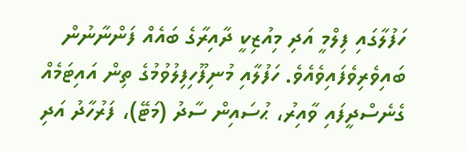ހަފުލާގައި ފިލްމީ އަދި މިއުޒިކީ ދާއިރާގެ ބައެއް ފަންނާނުން ބައިވެރިވެފައިވެއެވެ. ހަފުލާއި މުނިފޫހިފިލުވުމުގެ ތިން އައިޓަމެއް ގެނެސްދީފައި ވާއިރު، ޙުސައިން ސާދު (މަޓޭ)، ފަރުހާދު އަދި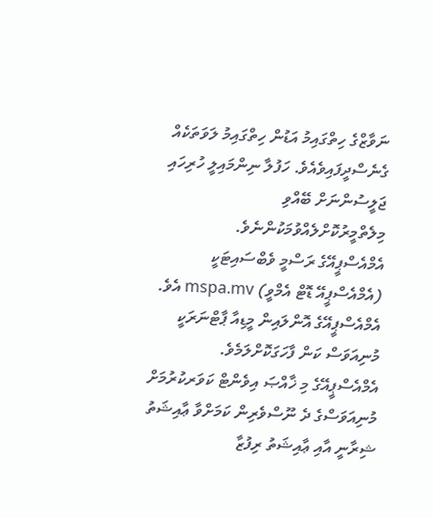ނަވާޒްގެ ހިތްގައިމު އަޑުން ހިތްގައިމު ލަވަތަކެއް ގެނެސްދީފައިވެއެވެ. ހަފުލާ ނިންމައިލީ ހުރިހައި ޖަލީސުންނަށް ބޭއްވި މިލެތްމީރުކޮށްލެއްވުމަކުންނެވެ.
އެމްއެސްޕީއޭގެ ރަސްމީ ވެބްސައިޓަކީ (އެމްއެސްޕީއޭ ޑޮޓް އެމްވީ) mspa.mv އެވެ. އެމްއެސްޕީއޭގެ އޮންލައިން މީޑިއާ ޕާޓްނަރަކީ މުނިއަވަސް ކަން ފާހަގަކޮށްލަމެވެ.
އެމްއެސްޕީއޭގެ މި ޚާއްޞަ އިވެންޓް ކަވަރކުރުމަށް މުނިއަވަސްގެ ދެ ނޫސްވެރިން ކަމަށްވާ ޢާއިޝަތު ޝިރާނީ އާއި ޢާއިޝަތު ރިފުޒާ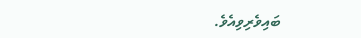ބައިވެރިވިއެވެ.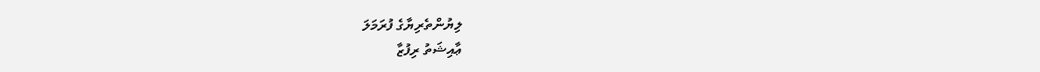ލިޔުންތެރިޔާގެ ފުރަމަލަ
ޢާއިޝަތު ރިފުޒާ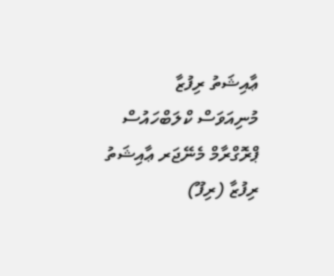ޢާއިޝަތު ރިފުޒާ
މުނިއަވަސް ކްލަބްހައުސް ޕްރޮގްރާމް މެނޭޖަރ ޢާއިޝަތު ރިފުޒާ (ރިފޫ)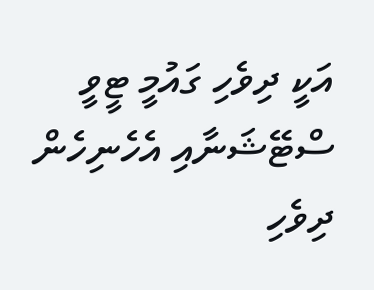އަކީ ދިވެހި ގައުމީ ޓީވީ ސްޓޭޝަނާއި އެހެނިހެން ދިވެހި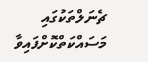ޗެނަލްތަކުގައި މަސައްކަތްކޮށްފައިވާ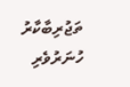ތަޖުރިބާކާރު ހުނަރުވެރި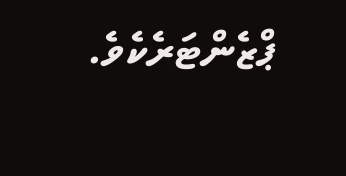ޕްޒެންޓަރެކެވެ.